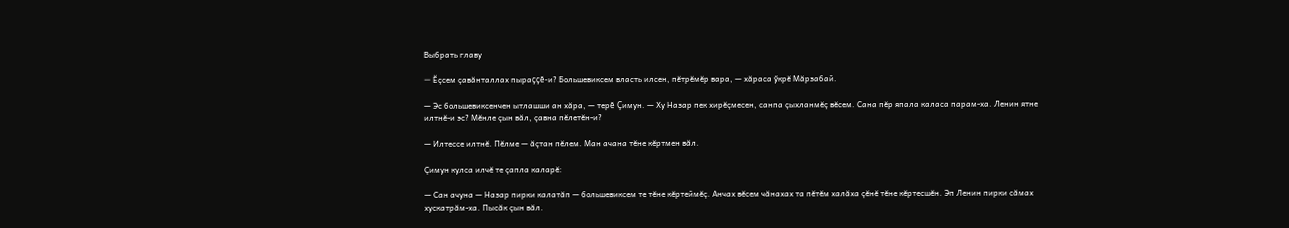Выбрать главу

— Ĕçсем çавăнталлах пыраççĕ-и? Большевиксем власть илсен, пĕтрĕмĕр вара, — хăраса ӳкрĕ Мăрзабай.

— Эс большевиксенчен ытлашши ан хăра, — терĕ Çимун. — Ху Назар пек хирĕçмесен, санпа çыхланмĕç вĕсем. Сана пĕр япала каласа парам-ха. Ленин ятне илтнĕ-и эс? Мĕнле çын вăл, çавна пĕлетĕн-и?

— Илтессе илтнĕ. Пĕлме — ăçтан пĕлем. Ман ачана тĕне кĕртмен вăл.

Çимун кулса илчĕ те çапла каларĕ:

— Сан ачуна — Назар пирки калатăп — большевиксем те тĕне кĕртеймĕç. Анчах вĕсем чăнахах та пĕтĕм халăха çĕнĕ тĕне кĕртесшĕн. Эп Ленин пирки сăмах хускатрăм-ха. Пысăк çын вăл.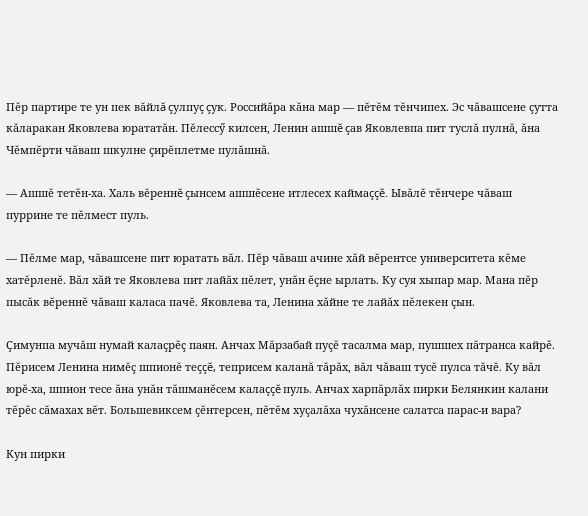Пĕр партире те ун пек вăйлă çулпуç çук. Российăра кăна мар — пĕтĕм тĕнчипех. Эс чăвашсене çутта кăларакан Яковлева юрататăн. Пĕлессӳ килсен, Ленин ашшĕ çав Яковлевпа пит туслă пулнă, ăна Чĕмпĕрти чăваш шкулне çирĕплетме пулăшнă.

— Ашшĕ тетĕн-ха. Халь вĕреннĕ çынсем ашшĕсене итлесех каймаççĕ. Ывăлĕ тĕнчере чăваш пуррине те пĕлмест пуль.

— Пĕлме мар, чăвашсене пит юратать вăл. Пĕр чăваш ачине хăй вĕрентсе университета кĕме хатĕрленĕ. Вăл хăй те Яковлева пит лайăх пĕлет, унăн ĕçне ырлать. Ку суя хыпар мар. Мана пĕр пысăк вĕреннĕ чăваш каласа пачĕ. Яковлева та, Ленина хăйне те лайăх пĕлекен çын.

Çимунпа мучăш нумай калаçрĕç паян. Анчах Мăрзабай пуçĕ тасалма мар, пушшех пăтранса кайрĕ. Пĕрисем Ленина нимĕç шпионĕ теççĕ, теприсем каланă тăрăх, вăл чăваш тусĕ пулса тăчĕ. Ку вăл юрĕ-ха, шпион тесе ăна унăн тăшманĕсем калаççĕ пуль. Анчах харпăрлăх пирки Белянкин калани тĕрĕс сăмахах вĕт. Большевиксем çĕнтерсен, пĕтĕм хуçалăха чухăнсене салатса парас-и вара?

Кун пирки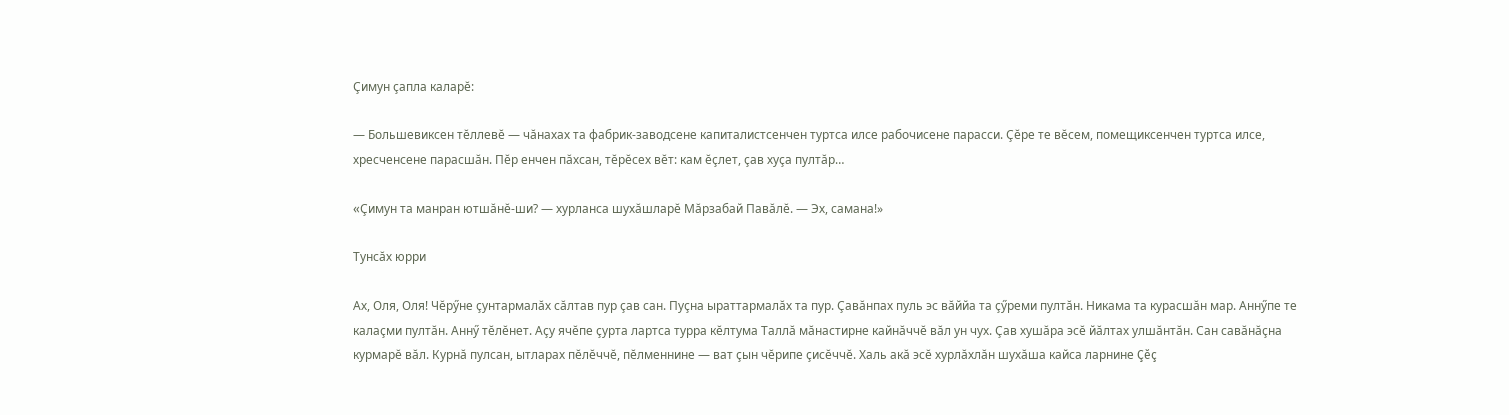Çимун çапла каларĕ:

— Большевиксен тĕллевĕ — чăнахах та фабрик-заводсене капиталистсенчен туртса илсе рабочисене парасси. Çĕре те вĕсем, помещиксенчен туртса илсе, хресченсене парасшăн. Пĕр енчен пăхсан, тĕрĕсех вĕт: кам ĕçлет, çав хуçа пултăр…

«Çимун та манран ютшăнĕ-ши? — хурланса шухăшларĕ Мăрзабай Павăлĕ. — Эх, самана!»

Тунсăх юрри

Ах, Оля, Оля! Чĕрӳне çунтармалăх сăлтав пур çав сан. Пуçна ыраттармалăх та пур. Çавăнпах пуль эс вăййа та çӳреми пултăн. Никама та курасшăн мар. Аннӳпе те калаçми пултăн. Аннӳ тĕлĕнет. Аçу ячĕпе çурта лартса турра кĕлтума Таллă мăнастирне кайнăччĕ вăл ун чух. Çав хушăра эсĕ йăлтах улшăнтăн. Сан савăнăçна курмарĕ вăл. Курнă пулсан, ытларах пĕлĕччĕ, пĕлменнине — ват çын чĕрипе çисĕччĕ. Халь акă эсĕ хурлăхлăн шухăша кайса ларнине Çĕç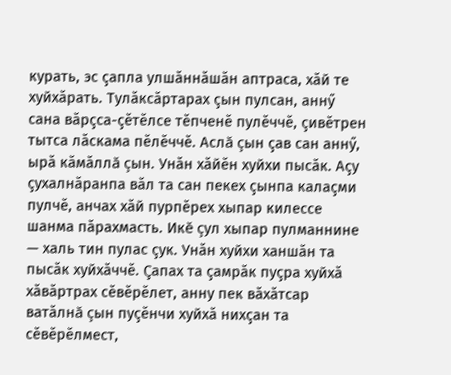курать, эс çапла улшăннăшăн аптраса, хăй те хуйхăрать. Тулăксăртарах çын пулсан, аннӳ сана вăрçса-çĕтĕлсе тĕпченĕ пулĕччĕ, çивĕтрен тытса лăскама пĕлĕччĕ. Аслă çын çав сан аннӳ, ырă кăмăллă çын. Унăн хăйĕн хуйхи пысăк. Аçу çухалнăранпа вăл та сан пекех çынпа калаçми пулчĕ, анчах хăй пурпĕрех хыпар килессе шанма пăрахмасть. Икĕ çул хыпар пулманнине — халь тин пулас çук. Унăн хуйхи ханшăн та пысăк хуйхăччĕ. Çапах та çамрăк пуçра хуйхă хăвăртрах сĕвĕрĕлет, анну пек вăхăтсар ватăлнă çын пуçĕнчи хуйхă нихçан та сĕвĕрĕлмест,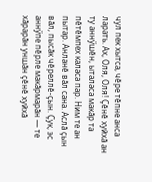чул пек хытса, чĕре тĕпне анса ларать. Ах, Оля, Оля! Çĕнĕ хуйхă ан ту аннӳшĕн, ыталаса макăр та пĕтĕмпех каласа пар. Ним те ан пытар. Анланĕ вăл сана. Аслă çын вăл, пысăк чĕреллĕ-çын. Çук, эс аннӳпе пĕрле макăрмарăн — те хăрарăн уншăн çĕнĕ хуйхă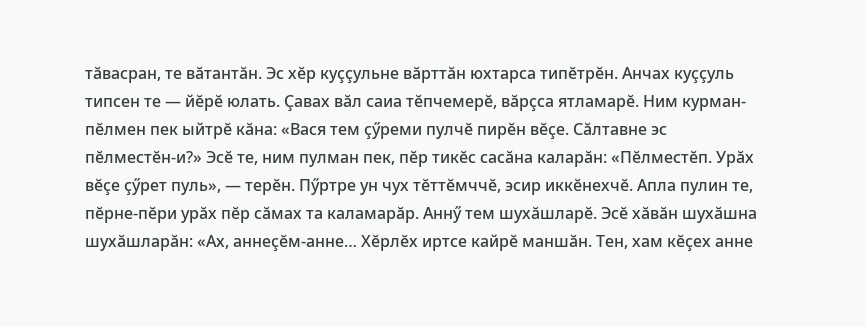тăвасран, те вăтантăн. Эс хĕр куççульне вăрттăн юхтарса типĕтрĕн. Анчах куççуль типсен те — йĕрĕ юлать. Çавах вăл саиа тĕпчемерĕ, вăрçса ятламарĕ. Ним курман-пĕлмен пек ыйтрĕ кăна: «Вася тем çӳреми пулчĕ пирĕн вĕçе. Сăлтавне эс пĕлместĕн-и?» Эсĕ те, ним пулман пек, пĕр тикĕс сасăна каларăн: «Пĕлместĕп. Урăх вĕçе çӳрет пуль», — терĕн. Пӳртре ун чух тĕттĕмччĕ, эсир иккĕнехчĕ. Апла пулин те, пĕрне-пĕри урăх пĕр сăмах та каламарăр. Аннӳ тем шухăшларĕ. Эсĕ хăвăн шухăшна шухăшларăн: «Ах, аннеçĕм-анне… Хĕрлĕх иртсе кайрĕ маншăн. Тен, хам кĕçех анне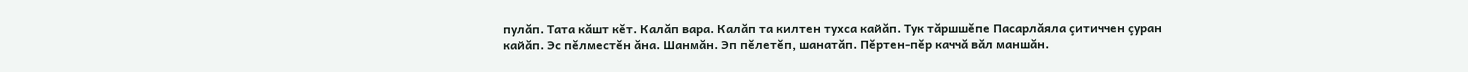пулăп. Тата кăшт кĕт. Калăп вара. Калăп та килтен тухса кайăп. Тук тăршшĕпе Пасарлăяла çитиччен çуран кайăп. Эс пĕлместĕн ăна. Шанмăн. Эп пĕлетĕп, шанатăп. Пĕртен-пĕр каччă вăл маншăн.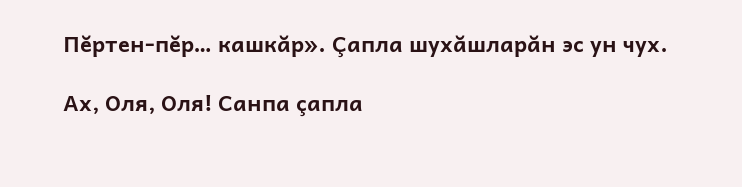Пĕртен-пĕр… кашкăр». Çапла шухăшларăн эс ун чух.

Ах, Оля, Оля! Санпа çапла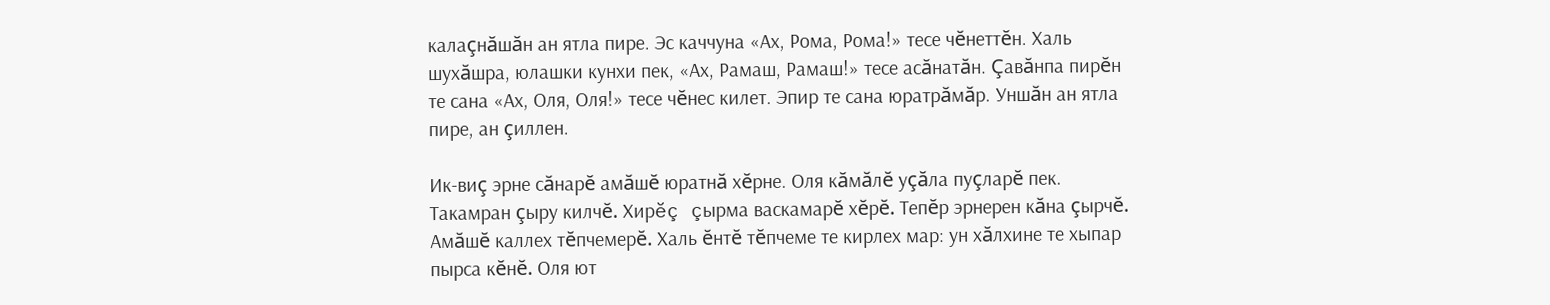калаçнăшăн ан ятла пире. Эс каччуна «Ах, Рома, Рома!» тесе чĕнеттĕн. Халь шухăшра, юлашки кунхи пек, «Ах, Рамаш, Рамаш!» тесе асăнатăн. Çавăнпа пирĕн те сана «Ах, Оля, Оля!» тесе чĕнес килет. Эпир те сана юратрăмăр. Уншăн ан ятла пире, ан çиллен.

Ик-виç эрне сăнарĕ амăшĕ юратнă хĕрне. Оля кăмăлĕ уçăла пуçларĕ пек. Такамран çыру килчĕ. Хирĕç çырма васкамарĕ хĕрĕ. Тепĕр эрнерен кăна çырчĕ. Амăшĕ каллех тĕпчемерĕ. Халь ĕнтĕ тĕпчеме те кирлех мар: ун хăлхине те хыпар пырса кĕнĕ. Оля ют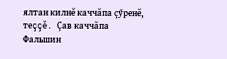ялтан килнĕ каччăпа çӳренĕ, теççĕ. Çав каччăпа Фальшин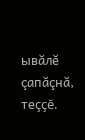ывăлĕ çапăçнă, теççĕ.